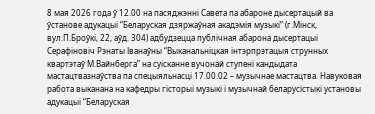8 мая 2026 года ў 12.00 на пасяджэнні Савета па абароне дысертацый ва ўстанове адукацыі “Беларуская дзяржаўная акадэмія музыкі” (г.Мінск, вул.П.Броўкі, 22, аўд. 304) адбудзецца публічная абарона дысертацыі Серафіновіч Рэнаты Іванаўны “Выканальніцкая інтэрпрэтацыя струнных квартэтаў М.Вайнберга” на суісканне вучонай ступені кандыдата мастацтвазнаўства па спецыяльнасці 17.00.02 – музычнае мастацтва. Навуковая работа выканана на кафедры гісторыі музыкі і музычнай беларусістыкі установы адукацыі “Беларуская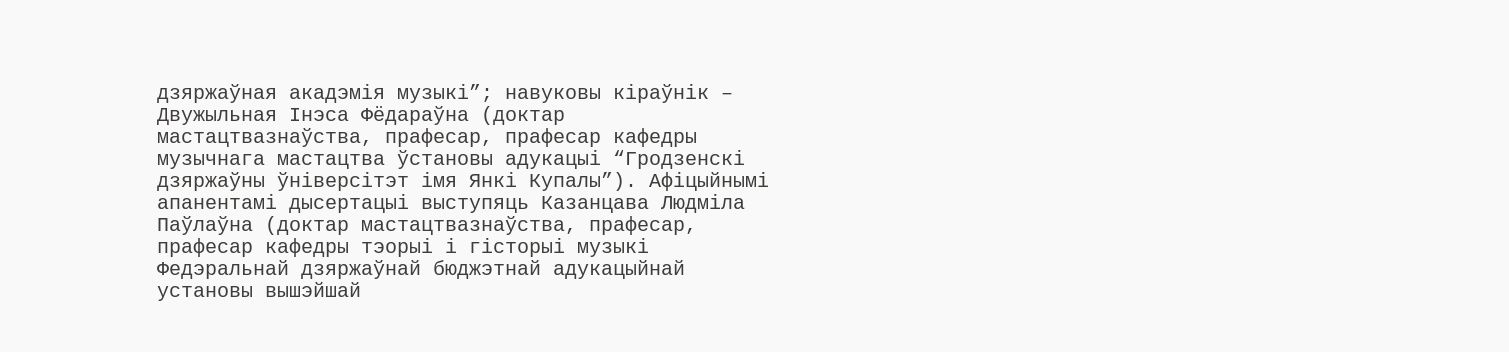дзяржаўная акадэмія музыкі”; навуковы кіраўнік – Двужыльная Інэса Фёдараўна (доктар мастацтвазнаўства, прафесар, прафесар кафедры музычнага мастацтва ўстановы адукацыі “Гродзенскі дзяржаўны ўніверсітэт імя Янкі Купалы”). Афіцыйнымі апанентамі дысертацыі выступяць Казанцава Людміла Паўлаўна (доктар мастацтвазнаўства, прафесар, прафесар кафедры тэорыі і гісторыі музыкі Федэральнай дзяржаўнай бюджэтнай адукацыйнай установы вышэйшай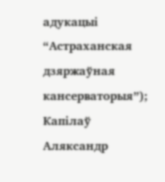адукацыі “Астраханская дзяржаўная кансерваторыя”); Капілаў Аляксандр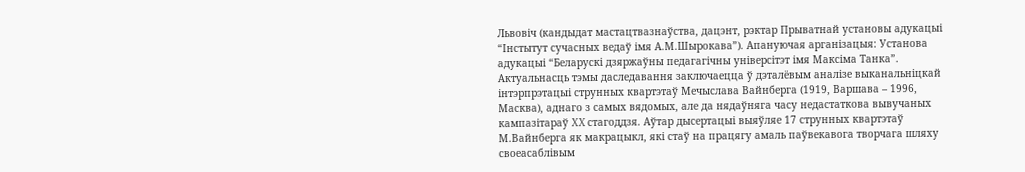Львовіч (кандыдат мастацтвазнаўства, дацэнт, рэктар Прыватнай установы адукацыі “Інстытут сучасных ведаў імя А.М.Шырокава”). Апануючая арганізацыя: Установа адукацыі “Беларускі дзяржаўны педагагічны універсітэт імя Максіма Танка”.
Актуальнасць тэмы даследавання заключаецца ў дэталёвым аналізе выканальніцкай інтэрпрэтацыі струнных квартэтаў Мечыслава Вайнберга (1919, Варшава – 1996, Масква), аднаго з самых вядомых, але да нядаўняга часу недастаткова вывучаных кампазітараў XX стагоддзя. Аўтар дысертацыі выяўляе 17 струнных квартэтаў М.Вайнберга як макрацыкл, які стаў на працягу амаль паўвекавога творчага шляху своеасаблівым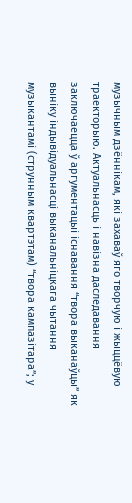музычным дзённікам, які захаваў яго творчую і жыццёвую траекторыю. Актуальнасць і навізна даследавання заключаецца ў аргументацыі існавання “твора выканаўцы” як выніку індывідуальнасці выканальніцкага чытання музыкантамі (струнным квартэтам) “твора кампазітара”; у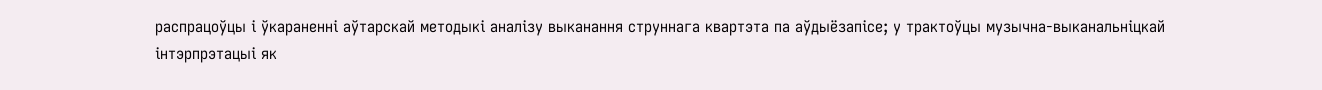распрацоўцы і ўкараненні аўтарскай методыкі аналізу выканання струннага квартэта па аўдыёзапісе; у трактоўцы музычна-выканальніцкай інтэрпрэтацыі як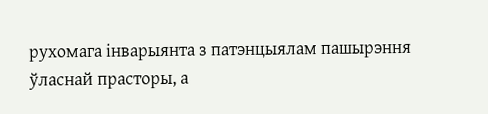рухомага інварыянта з патэнцыялам пашырэння ўласнай прасторы, а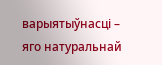варыятыўнасці – яго натуральнай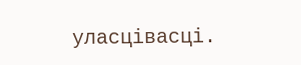уласцівасці.